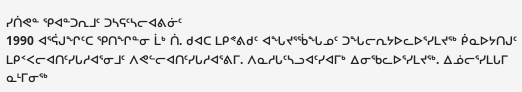ᓯᑏᕙᓐ ᕿᐊᓐᑐᕆᒧᑦ ᑐᓴᕋᑦᓴᓕᐊᕕᓃᑦ
1990 ᐊᕐᕌᒍᖏᑦᑕ ᕿᑎᖏᓐᓂ ᒫᒃ ᑏ. ᑯᐊᑕ ᒪᑭᕝᕕᑯᑦ ᐊᖓᔪᕐᖄᖓᓄᑦ ᑐᖓᓕᕆᔭᐅᓚᐅᕐᓯᒪᔪᖅ ᑮᓇᐅᔭᑎᒍᑦ ᒪᑭᑉᐸᓕᐊᑎᑦᓯᒐᓱᐊᕐᓂᒧᑦ ᐱᕙᓪᓕᐊᑎᑦᓯᒐᓱᐊᕐᕕᒥ. ᐱᓇᓱᒐᑦᓴᓗᐊᑦᓯᐊᒥᒃ ᐃᓂᖃᓚᐅᕐᓯᒪᔪᖅ. ᐃᓅᓕᕐᓯᒪᒐᒥ ᓇᒻᒥᓂᖅ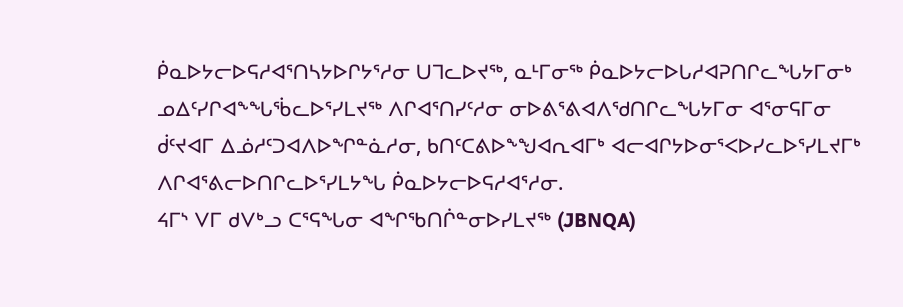ᑮᓇᐅᔭᓕᐅᕋᓱᐊᕐᑎᓴᔭᐅᒋᔭᕐᓱᓂ ᑌᒣᓚᐅᔪᖅ, ᓇᒻᒥᓂᖅ ᑮᓇᐅᔭᓕᐅᒐᓱᐊᕈᑎᒋᓚᖓᔭᒥᓂᒃ ᓄᐃᑦᓯᒋᐊᖕᖓᖄᓚᐅᕐᓯᒪᔪᖅ ᐱᒋᐊᕐᑎᓯᑦᓱᓂ ᓂᐅᕕᕐᕕᐊᐱᖁᑎᒋᓚᖓᔭᒥᓂ ᐊᕐᓂᕋᒥᓂ ᑰᑦᔪᐊᒥ ᐃᓅᓱᑦᑐᐊᐱᐅᖏᓐᓈᓱᓂ, ᑲᑎᑦᑕᕕᐅᖕᖑᐊᕆᐊᒥᒃ ᐊᓕᐊᒋᔭᐅᓂᕐᐸᐅᓯᓚᐅᕐᓯᒪᔪᒥᒃ ᐱᒋᐊᕐᕕᓕᐅᑎᒋᓚᐅᕐᓯᒪᔭᖓ ᑮᓇᐅᔭᓕᐅᕋᓱᐊᕐᓱᓂ.
ᔦᒥᔅ ᐯᒥ ᑯᐯᒃᓗ ᑕᕐᕋᖓᓂ ᐊᖏᖃᑎᒌᓐᓂᐅᓯᒪᔪᖅ (JBNQA)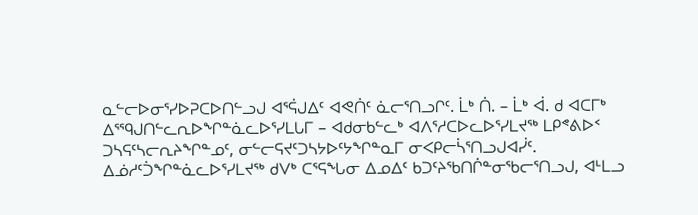ᓇᓪᓕᐅᓂᕐᓯᐅᕈᑕᐅᑎᓪᓗᒍ ᐊᕐᕌᒍᐃᑦ ᐊᕙᑏᑦ ᓈᓕᕐᑎᓗᒋᑦ. ᒫᒃ ᑏ. – ᒫᒃ ᐋ. ᑯ ᐊᑕᒥᒃ ᐃᕐᙯᒍᑎᓪᓚᕆᐅᖏᓐᓈᓚᐅᕐᓯᒪᒐᒥ – ᐊᑯᓂᑲᓪᓚᒃ ᐊᐱᕐᓱᑕᐅᓚᐅᕐᓯᒪᔪᖅ ᒪᑭᕝᕕᐅᑉ ᑐᓴᕋᑦᓴᓕᕆᔨᖏᓐᓄᑦ, ᓂᓪᓕᕋᔪᑦᑐᓴᔭᐅᑦᔭᖏᓐᓇᒥ ᓂᐸᑭᓕᓵᕐᑎᓗᒍᐊᓰᑦ.
ᐃᓅᓱᑦᑑᖏᓐᓈᓚᐅᕐᓯᒪᔪᖅ ᑯᐯᒃ ᑕᕐᕋᖓᓂ ᐃᓄᐃᑦ ᑲᑐᑦᔨᖃᑎᒌᓐᓂᖃᓕᕐᑎᓗᒍ, ᐊᒻᒪᓗ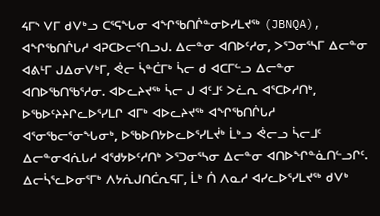ᔦᒥᔅ ᐯᒥ ᑯᐯᒃᓗ ᑕᕐᕋᖓᓂ ᐊᖏᖃᑎᒌᓐᓂᐅᓯᒪᔪᖅ (JBNQA), ᐊᖏᖃᑎᒌᒐᓱ ᐊᕈᑕᐅᓕᕐᑎᓗᒍ. ᐃᓕᓐᓂ ᐊᑎᐅᑦᓱᓂ, ᐳᕐᑐᓂᕐᓴᒥ ᐃᓕᓐᓂ ᐊᕕᒻᒥ ᒍᐃᓂᐯᒃᒥ, ᕚᓕ ᓵᓐᑖᒥᒃ ᓵᓕ ᑯ ᐊᑕᒥᓪᓗ ᐃᓕᓐᓂ ᐊᑎᐅᖃᑎᖃᕐᓱᓂ. ᐊᐅᓚᔨᔪᖅ ᓵᓕ ᒍ ᐊᑦᒧᑦ ᐳᓛᕆ ᐊᕐᑕᐅᓱᑎᒃ, ᐅᖃᐅᑦᔨᔨᒋᓚᐅᕐᓯᒪᒋ ᐊᒥᒃ ᐊᐅᓚᔨᔪᖅ ᐊᖏᖃᑎᒌᒐᓱ ᐊᕐᓂᖃᓕᕐᓂᖓᓂᒃ, ᐅᖃᐅᑎᔭᐅᓚᐅᕐᓯᒪᔫᒃ ᒫᒃᓗ ᕚᓕᓗ ᓵᓕᒧᑦ ᐃᓕᓐᓂᐊᕇᒐᓱ ᐊᖁᔭᐅᑦᓱᑎᒃ ᐳᕐᑐᓂᕐᓴᓂ ᐃᓕᓐᓂ ᐊᑎᐅᖏᓐᓈᑎᓪᓗᒋᑦ.
ᐃᓕᓵᕐᓚᐅᓂᕐᒥᒃ ᐱᔭᕇᒍᑎᑖᕆᕋᒥ, ᒫᒃ ᑏ ᐱᓇᓱ ᐊᓯᓚᐅᕐᓯᒪᔪᖅ ᑯᐯᒃ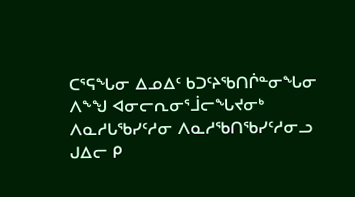ᑕᕐᕋᖓᓂ ᐃᓄᐃᑦ ᑲᑐᑦᔨᖃᑎᒌᓐᓂᖓᓂ ᐱᖕᖑ ᐊᓂᓕᕆᓂᕐᒨᓕᖓᔪᓂᒃ ᐱᓇᓱᒐᖃᓯᑦᓱᓂ ᐱᓇᓱᖃᑎᖃᓯᑦᓱᓂᓗ ᒍᐃᓕ ᑭ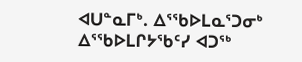ᐊᑌᓐᓇᒥᒃ. ᐃᕐᖃᐅᒪᓇᕐᑐᓂᒃ ᐃᕐᖃᐅᒪᒋᔭᖃᑦᓯ ᐊᑐᖅ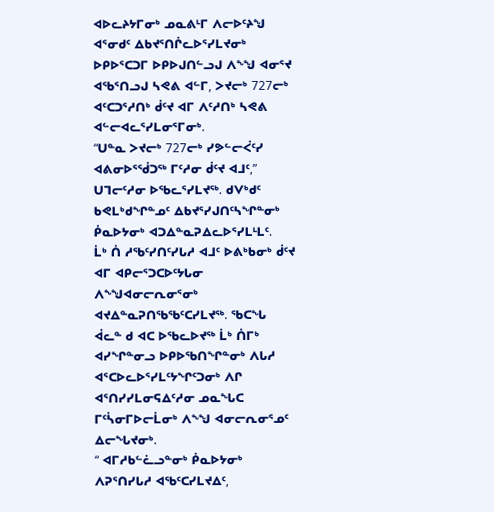ᐊᐅᓚᔨᔭᒥᓂᒃ ᓄᓇᕕᒻᒥ ᐱᓕᐅᑦᔨᖑ ᐊᕐᓂᑯᑦ ᐃᑲᔪᕐᑎᒌᓚᐅᕐᓯᒪᔪᓂᒃ ᐅᑭᐅᕐᑕᑐᒥ ᐅᑭᐅᒍᑎᓪᓗᒍ ᐱᖕᖑ ᐊᓂᕐᔪ ᐊᖃᕐᑎᓗᒍ ᓴᕙᕕ ᐊᓪᒥ, ᐳᔪᓕᒃ 727ᓕᒃ ᐊᑦᑕᑐᕐᓱᑎᒃ ᑰᑦᔪ ᐊᒥ ᐱᑦᓱᑎᒃ ᓴᕙᕕ ᐊᓪᓕᐊᓚᕐᓯᒪᓂᕐᒥᓂᒃ.
“ᑌᓐᓇ ᐳᔪᓕᒃ 727ᓕᒃ ᓯᕗᓪᓕᐹᑦᓯ ᐊᕕᓂᐅᕐᖂᑐᖅ ᒥᑦᓱᓂ ᑰᑦᔪ ᐊᒧᑦ,” ᑌᒣᓕᑦᓱᓂ ᐅᖃᓚᕐᓯᒪᔪᖅ. ᑯᐯᒃᑯᑦ ᑲᕙᒪᒃᑯᖏᓐᓄᑦ ᐃᑲᔪᕐᓯᒍᑎᑦᓴᖏᓐᓂᒃ ᑮᓇᐅᔭᓂᒃ ᐊᑐᐃᓐᓇᕈᐃᓚᐅᕐᓯᒪᒻᒪᑦ.
ᒫᒃ ᑏ ᓱᖃᑦᓯᑎᑦᓯᒐᓱ ᐊᒧᑦ ᐅᕕᒃᑲᓂᒃ ᑰᑦᔪ ᐊᒥ ᐊᑭᓕᕐᑐᑕᐅᑦᔭᒐᓂ ᐱᖕᖑᐊᓂᓕᕆᓂᕐᓂᒃ ᐊᔪᐃᓐᓇᕈᑎᖃᖃᑦᑕᓯᒪᔪᖅ. ᖃᑕᖓ ᐋᓚᓐ ᑯ ᐊᑕ ᐅᖃᓚᐅᔪᖅ ᒫᒃ ᑏᒥᒃ ᐊᓯᖏᓐᓂᓗ ᐅᑭᐅᖃᑎᖏᓐᓂᒃ ᐱᒐᓱ ᐊᕐᑕᐅᓚᐅᕐᓯᒪᑦᔭᖏᑦᑐᓂᒃ ᐱᒋ ᐊᕐᑎᓯᓯᒪᓂᕋᐃᑦᓱᓂ ᓄᓇᖓᑕ ᒥᑦᓵᓂᒥᐅᓕᒫᓂᒃ ᐱᖕᖑ ᐊᓂᓕᕆᓂᕐᓄᑦ ᐃᓕᖓᔪᓂᒃ.
“ ᐊᒥᓱᑲᓪᓛᓗᓐᓂᒃ ᑮᓇᐅᔭᓂᒃ ᐱᕈᕐᑎᓯᒐᓱ ᐊᖃᑦᑕᓯᒪᔪᐃᑦ,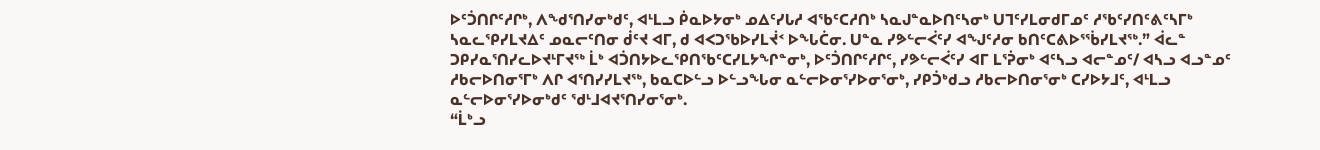ᐅᑦᑑᑎᒋᑦᓱᒋᒃ, ᐱᖕᑯᕐᑎᓯᓂᒃᑯᑦ, ᐊᒻᒪᓗ ᑮᓇᐅᔭᓂᒃ ᓄᐃᑦᓯᒐᓱ ᐊᖃᑦᑕᓱᑎᒃ ᓴᓇᒍᓐᓇᐅᑎᑦᓴᓂᒃ ᑌᒣᑦᓯᒪᓂᑯᒥᓄᑦ ᓱᖃᑦᓯᑎᑦᕕᑦᓴᒥᒃ ᓴᓇᓚᕿᓯᒪᔪᐃᑦ ᓄᓇᓕᑦᑎᓂ ᑰᑦᔪ ᐊᒥ, ᑯ ᐊᐸᑐᖃᐅᓯᒪᔫᑉ ᐅᖓᑖᓂ. ᑌᓐᓇ ᓯᕗᓪᓕᐹᑦᓯ ᐊᖑᑦᓱᓂ ᑲᑎᑦᑕᕕᐅᕐᖄᓯᒪᔪᖅ.” ᐋᓚᓐ ᑐᑭᓯᓇᕐᑎᓯᓚᐅᔪᒻᒥᔪᖅ ᒫᒃ ᐊᑑᑎᔭᐅᓚᕿᑎᖃᑦᑕᓯᒪᔭᖏᓐᓂᒃ, ᐅᑦᑑᑎᒋᑦᓱᒋᑦ, ᓯᕗᓪᓕᐹᑦᓯ ᐊᒥ ᒪᕐᕉᓂᒃ ᐊᑦᓴᓗ ᐊᓕᓐᓄᑦ/ ᐊᓴᓗ ᐊᓗᓐᓄᑦ ᓱᑲᓕᐅᑎᓂᕐᒥᒃ ᐱᒋ ᐊᕐᑎᓯᓯᒪᔪᖅ, ᑲᓇᑕᐅᓪᓗ ᐅᓪᓗᖓᓂ ᓇᓪᓕᐅᓂᕐᓯᐅᓂᕐᓂᒃ, ᓯᑭᑑᒃᑯᓗ ᓱᑲᓕᐅᑎᓂᕐᓂᒃ ᑕᓯᐅᔭᒧᑦ, ᐊᒻᒪᓗ ᓇᓪᓕᐅᓂᕐᓯᐅᓂᒃᑯᑦ ᖁᒻᒧᐊᔪᕐᑎᓯᓂᕐᓂᒃ.
“ᒫᒃᓗ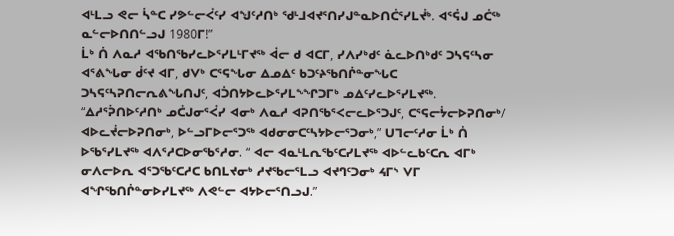ᐊᒻᒪᓗ ᕙᓕ ᓵᓐᑕ ᓯᕗᓪᓕᐹᑦᓯ ᐊᖑᑦᓱᑎᒃ ᖁᒻᒧᐊᔪᕐᑎᓯᒍᓐᓇᐅᑎᑖᕐᓯᒪᔫᒃ. ᐊᕐᕌᒍ ᓄᑖᖅ ᓇᓪᓕᐅᑎᑎᓪᓗᒍ 1980ᒥ!”
ᒫᒃ ᑏ ᐱᓇᓱ ᐊᖃᑎᖃᓯᓚᐅᕐᓯᒪᒻᒥᔪᖅ ᐋᓕ ᑯ ᐊᑕᒥ, ᓯᐱᓯᒃᑯᑦ ᓈᓚᐅᑎᒃᑯᑦ ᑐᓴᕋᑦᓴᓂ ᐊᕐᕕᖓᓂ ᑰᑦᔪ ᐊᒥ, ᑯᐯᒃ ᑕᕐᕋᖓᓂ ᐃᓄᐃᑦ ᑲᑐᑦᔨᖃᑎᒌᓐᓂᖓᑕ ᑐᓴᕋᑦᓴᕈᑎᓕᕆᕕᖓᑎᒍᑦ, ᐊᑑᑎᔭᐅᓚᐅᕐᓯᒪᖕᖏᑐᒥᒃ ᓄᐃᑦᓯᓚᐅᕐᓯᒪᔪᖅ.
“ᐃᓱᕐᕉᑎᐅᑦᓱᑎᒃ ᓄᑖᒍᓂᕐᐹᓯ ᐊᓂᒃ ᐱᓇᓱ ᐊᕈᑎᖃᕐᐸᓕᓚᐅᕐᑐᒍᑦ, ᑕᕐᕋᓕᔮᓕᐅᕈᑎᓂᒃ/ ᐊᐅᓚᔫᓕᐅᕈᑎᓂᒃ, ᐅᓪᓗᒥᐅᓕᕐᑐᖅ ᐊᑯᓂᓂᑕᑦᓴᔭᐅᓕᕐᑐᓂᒃ,” ᑌᒣᓕᑦᓱᓂ ᒫᒃ ᑏ ᐅᖃᕐᓯᒪᔪᖅ ᐊᐱᕐᓱᑕᐅᓂᖃᕐᓱᓂ. “ ᐊᓕ ᐊᓇᒻᒪᕆᖃᑦᑕᓯᒪᔪᖅ ᐊᐅᓪᓚᑲᑦᑕᕆ ᐊᒥᒃ ᓂᐱᓕᐅᕆ ᐊᕐᑐᖃᑦᑕᓱᑕ ᑲᑎᒪᔪᓂᒃ ᓱᔪᖃᓕᕐᒪᓗ ᐊᔪᒉᑦᑐᓂᒃ ᔦᒥᔅ ᐯᒥ ᐊᖏᖃᑎᒌᓐᓂᐅᓯᒪᔪᖅ ᐱᕙᓪᓕ ᐊᔭᐅᓕᕐᑎᓗᒍ.”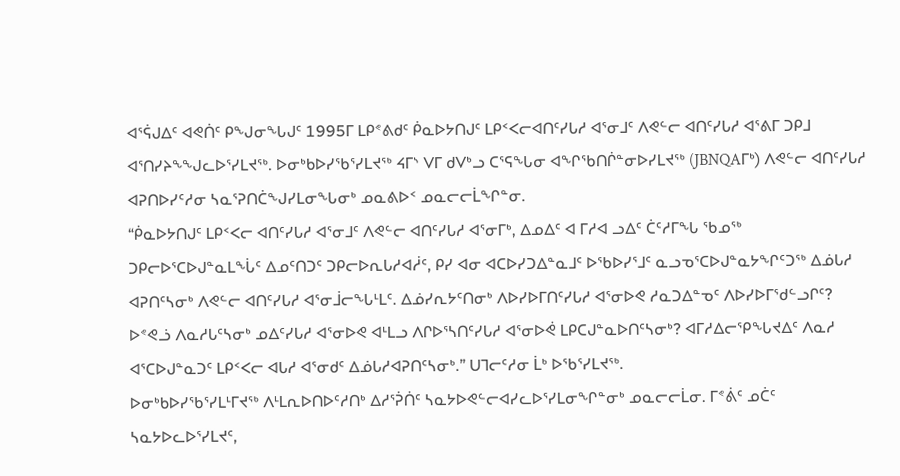ᐊᕐᕌᒍᐃᑦ ᐊᕙᑏᑦ ᑭᖑᓂᖓᒍᑦ 1995ᒥ ᒪᑭᕝᕕᑯᑦ ᑮᓇᐅᔭᑎᒍᑦ ᒪᑭᑉᐸᓕᐊᑎᑦᓯᒐᓱ ᐊᕐᓂᒧᑦ ᐱᕙᓪᓕ ᐊᑎᑦᓯᒐᓱ ᐊᕐᕕᒥ ᑐᑭᒧ ᐊᕐᑎᓯᔨᖕᖑᓚᐅᕐᓯᒪᔪᖅ. ᐅᓂᒃᑲᐅᓯᖃᕐᓯᒪᔪᖅ ᔦᒥᔅ ᐯᒥ ᑯᐯᒃᓗ ᑕᕐᕋᖓᓂ ᐊᖏᖃᑎᒌᓐᓂᐅᓯᒪᔪᖅ (JBNQAᒥᒃ) ᐱᕙᓪᓕ ᐊᑎᑦᓯᒐᓱ ᐊᕈᑎᐅᓯᑦᓱᓂ ᓴᓇᕐᕈᑎᑖᖑᓯᒪᓂᖓᓂᒃ ᓄᓇᕕᐅᑉ ᓄᓇᓕᓕᒫᖏᓐᓂ.
“ᑮᓇᐅᔭᑎᒍᑦ ᒪᑭᑉᐸᓕ ᐊᑎᑦᓯᒐᓱ ᐊᕐᓂᒧᑦ ᐱᕙᓪᓕ ᐊᑎᑦᓯᒐᓱ ᐊᕐᓂᒥᒃ, ᐃᓄᐃᑦ ᐊ ᒥᓱᐊ ᓗᐃᑦ ᑖᑦᓱᒥᖓ ᖃᓄᖅ ᑐᑭᓕᐅᕐᑕᐅᒍᓐᓇᒪᖔᑦ ᐃᓄᑦᑎᑐᑦ ᑐᑭᓕᐅᕆᒐᓱᐊᓲᑦ, ᑭᓯ ᐊᓂ ᐊᑕᐅᓯᑐᐃᓐᓇᒧᑦ ᐅᖃᐅᓯᕐᒧᑦ ᓇᓗᓀᕐᑕᐅᒍᓐᓇᔭᖏᑦᑐᖅ ᐃᓅᒐᓱ ᐊᕈᑎᑦᓴᓂᒃ ᐱᕙᓪᓕ ᐊᑎᑦᓯᒐᓱ ᐊᕐᓂᒨᓕᖓᒻᒪᑦ. ᐃᓅᓯᕆᔭᑦᑎᓂᒃ ᐱᐅᓯᐅᒥᑎᑦᓯᒐᓱ ᐊᕐᓂᐅᕙ ᓱᓇᑐᐃᓐᓀᑦ ᐱᐅᓯᐅᒥᖁᓪᓗᒋᑦ? ᐅᕝᕙᓘ ᐱᓇᓱᒐᑦᓴᓂᒃ ᓄᐃᑦᓯᒐᓱ ᐊᕐᓂᐅᕙ ᐊᒻᒪᓗ ᐱᒋᐅᕐᓴᑎᑦᓯᒐᓱ ᐊᕐᓂᐅᕚ ᒪᑭᑕᒍᓐᓇᐅᑎᑦᓴᓂᒃ? ᐊᒥᓱᐃᓕᕿᖓᔪᐃᑦ ᐱᓇᓱ ᐊᕐᑕᐅᒍᓐᓇᑐᑦ ᒪᑭᑉᐸᓕ ᐊᒐᓱ ᐊᕐᓂᑯᑦ ᐃᓅᒐᓱᐊᕈᑎᑦᓴᓂᒃ.” ᑌᒣᓕᑦᓱᓂ ᒫᒃ ᐅᖃᕐᓯᒪᔪᖅ.
ᐅᓂᒃᑲᐅᓯᖃᕐᓯᒪᒻᒥᔪᖅ ᐱᒻᒪᕆᐅᑎᐅᑦᓱᑎᒃ ᐃᓱᕐᕉᑏᑦ ᓴᓇᔭᐅᕙᓪᓕᐊᓯᓚᐅᕐᓯᒪᓂᖏᓐᓂᒃ ᓄᓇᓕᓕᒫᓂ. ᒥᕝᕖᑦ ᓄᑖᑦ ᓴᓇᔭᐅᓚᐅᕐᓯᒪᔪᑦ,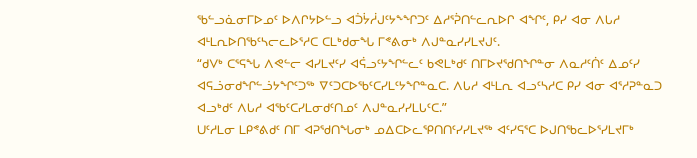ᖃᓪᓗᓈᓂᒥᐅᓄᑦ ᐅᐱᒋᔭᐅᓪᓗ ᐊᑑᔮᓲᒍᑦᔭᖕᖏᑐᑦ ᐃᓱᕐᕉᑎᓪᓚᕆᐅᒋ ᐊᖏᑦ, ᑭᓯ ᐊᓂ ᐱᒐᓱ ᐊᒻᒪᕆᐅᑎᖃᑦᓴᓕᓚᐅᕐᓱᑕ ᑕᒪᒃᑯᓂᖓ ᒥᕝᕕᓂᒃ ᐱᒍᓐᓇᓯᓯᒪᔪᒍᑦ.
“ᑯᐯᒃ ᑕᕐᕋᖓ ᐱᕙᓪᓕ ᐊᓯᒪᔪᑦᓯ ᐊᕌᓗᑦᔭᖏᓪᓚᑦ ᑲᕙᒪᒃᑯᑦ ᑎᒥᐅᔪᖁᑎᖏᓐᓂ ᐱᓇᓱᑦᑏᑦ ᐃᓄᑦᓯ ᐊᕋᓘᓂᑯᖏᓪᓘᔭᖏᑦᑐᖅ ᐁᑦᑐᑕᐅᖃᑦᑕᓯᒪᑦᔭᖏᓐᓇᑕ. ᐱᒐᓱ ᐊᒻᒪᕆ ᐊᓗᑦᓴᓱᑕ ᑭᓯ ᐊᓂ ᐊᕐᓱᕈᓐᓇᑐ ᐊᓗᒃᑯᑦ ᐱᒐᓱ ᐊᖃᑦᑕᓯᒪᓂᑯᑦᑎᓄᑦ ᐱᒍᓐᓇᓯᓯᒪᒐᑦᑕ.”
ᑌᑦᓱᒪᓂ ᒪᑭᕝᕕᑯᑦ ᑎᒥ ᐊᕈᖁᑎᖓᓂᒃ ᓄᐃᑕᐅᓚᕿᑎᑎᑦᓯᓯᒪᔪᖅ ᐊᑦᓯᕋᕐᑕ ᐅᒍᑎᖃᓚᐅᕐᓯᒪᔪᒥᒃ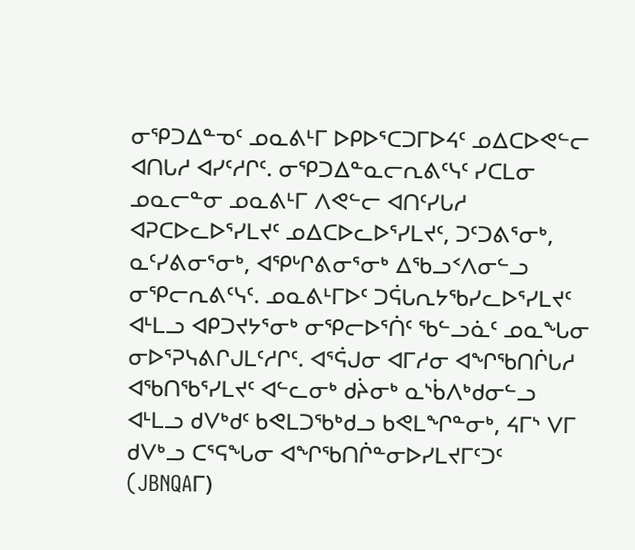ᓂᕿᑐᐃᓐᓀᑦ ᓄᓇᕕᒻᒥ ᐅᑭᐅᕐᑕᑐᒥᐅᔦᑦ ᓄᐃᑕᐅᕙᓪᓕ ᐊᑎᒐᓱ ᐊᓯᑦᓱᒋᑦ. ᓂᕿᑐᐃᓐᓇᓕᕆᕕᑦᓭᑦ ᓯᑕᒪᓂ ᓄᓇᓕᓐᓂ ᓄᓇᕕᒻᒥ ᐱᕙᓪᓕ ᐊᑎᑦᓯᒐᓱ ᐊᕈᑕᐅᓚᐅᕐᓯᒪᔪᑦ ᓄᐃᑕᐅᓚᐅᕐᓯᒪᔪᑦ, ᑐᑦᑐᕕᕐᓂᒃ, ᓇᑦᓯᕕᓂᕐᓂᒃ, ᐊᕿᒡᒋᕕᓂᕐᓂᒃ ᐃᖃᓗᑉᐱᓂᓪᓗ ᓂᕿᓕᕆᕕᑦᓭᑦ. ᓄᓇᕕᒻᒥᐅᑦ ᑐᕌᒐᕆᔭᖃᓯᓚᐅᕐᓯᒪᔪᑦ ᐊᒻᒪᓗ ᐊᑭᑐᔪᔭᕐᓂᒃ ᓂᕿᓕᐅᕐᑏᑦ ᖃᓪᓗᓈᑦ ᓄᓇᖓᓂ ᓂᐅᕐᕈᓭᕕᒋᒍᒪᑦᓱᒋᑦ. ᐊᕐᕌᒍᓂ ᐊᒥᓱᓂ ᐊᖏᖃᑎᒌᒐᓱ ᐊᖃᑎᖃᕐᓯᒪᔪᑦ ᐊᓪᓚᓂᒃ ᑯᔩᓂᒃ ᓇᔅᑳᐱᒃᑯᓂᓪᓗ ᐊᒻᒪᓗ ᑯᐯᒃᑯᑦ ᑲᕙᒪᑐᖃᒃᑯᓗ ᑲᕙᒪᖏᓐᓂᒃ, ᔦᒥᔅ ᐯᒥ ᑯᐯᒃᓗ ᑕᕐᕋᖓᓂ ᐊᖏᖃᑎᒌᓐᓂᐅᓯᒪᔪᒥᑦᑐᑦ (JBNQAᒥ)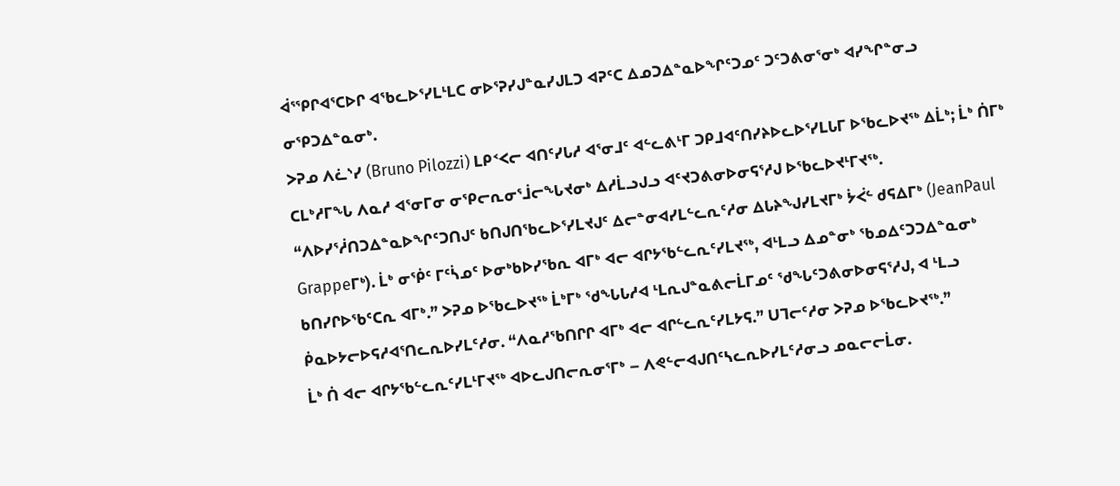ᐋᕐᕿᒋᐊᕐᑕᐅᒋ ᐊᖃᓚᐅᕐᓯᒪᒻᒪᑕ ᓂᐅᕐᕈᓯᒍᓐᓇᓯᒍᒪᑐ ᐊᕈᑦᑕ ᐃᓄᑐᐃᓐᓇᐅᖏᑦᑐᓄᑦ ᑐᑦᑐᕕᓂᕐᓂᒃ ᐊᓯᖏᓐᓂᓗ ᓂᕿᑐᐃᓐᓇᓂᒃ.
ᐳᕈᓄ ᐱᓛᔅᓯ (Bruno Pilozzi) ᒪᑭᑉᐸᓕ ᐊᑎᑦᓯᒐᓱ ᐊᕐᓂᒧᑦ ᐊᓪᓚᕕᒻᒥ ᑐᑭᒧᐊᑦᑎᓯᔨᐅᓚᐅᕐᓯᒪᒐᒥ ᐅᖃᓚᐅᔪᖅ ᐃᒫᒃ; ᒫᒃ ᑏᒥᒃ ᑕᒪᒃᓱᒥᖓ ᐱᓇᓱ ᐊᕐᓂᒥᓂ ᓂᕿᓕᕆᓂᕐᒨᓕᖓᔪᓂᒃ ᐃᓱᒫᓗᒍᓗ ᐊᑦᔪᑐᕕᓂᐅᓂᕋᕐᓱᒍ ᐅᖃᓚᐅᔪᒻᒥᔪᖅ.
“ᐱᐅᓯᕐᓲᑎᑐᐃᓐᓇᐅᖏᑦᑐᑎᒍᑦ ᑲᑎᒍᑎᖃᓚᐅᕐᓯᒪᔪᒍᑦ ᐃᓕᓐᓂᐊᓯᒪᓪᓚᕆᑦᓱᓂ ᐃᒐᔨᖑᓯᒪᔪᒥᒃ ᔮᐹᓪ ᑯᕋᐃᒥᒃ (JeanPaul Grappeᒥᒃ). ᒫᒃ ᓂᖀᑦ ᒥᑦᓵᓄᑦ ᐅᓂᒃᑲᐅᓯᖃᕆ ᐊᒥᒃ ᐊᓕ ᐊᒋᔭᖃᓪᓚᕆᑦᓯᒪᔪᖅ, ᐊᒻᒪᓗ ᐃᓄᓐᓂᒃ ᖃᓄᐃᑦᑐᑐᐃᓐᓇᓂᒃ ᑲᑎᓯᒋᐅᖃᑦᑕᕆ ᐊᒥᒃ.” ᐳᕈᓄ ᐅᖃᓚᐅᔪᖅ ᒫᒃᒥᒃ ᖁᖓᒐᓱᐊ ᒻᒪᕆᒍᓐᓇᕕᓕᒫᒥᓄᑦ ᖁᖓᑦᑐᕕᓂᐅᓂᕋᕐᓱᒍ, ᐊ ᒻᒪᓗ ᑮᓇᐅᔭᓕᐅᕋᓱᐊᕐᑎᓚᕆᐅᓯᒪᑦᓱᓂ. “ᐱᓇᓱᖃᑎᒋᒋ ᐊᒥᒃ ᐊᓕ ᐊᒋᓪᓚᕆᑦᓯᒪᔭᕋ.” ᑌᒣᓕᑦᓱᓂ ᐳᕈᓄ ᐅᖃᓚᐅᔪᖅ.”
ᒫᒃ ᑏ ᐊᓕ ᐊᒋᔭᖃᓪᓚᕆᑦᓯᒪᒻᒥᔪᖅ ᐊᐅᓚᒍᑎᓕᕆᓂᕐᒥᒃ – ᐱᕙᓪᓕᐊᒍᑎᑦᓴᓚᕆᐅᓯᒪᑦᓱᓂᓗ ᓄᓇᓕᓕᒫᓂ.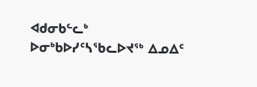ᐊᑯᓂᑲᓪᓚᒃ ᐅᓂᒃᑲᐅᓯᑦᓴᖃᓚᐅᔪᖅ ᐃᓄᐃᑦ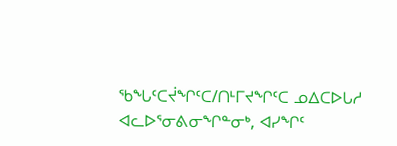ᖃᖓᑦᑕᔫᖏᑦᑕ/ᑎᒻᒥᔪᖏᑦᑕ ᓄᐃᑕᐅᒐᓱ ᐊᓚᐅᕐᓂᕕᓂᖏᓐᓂᒃ, ᐊᓯᖏᑦ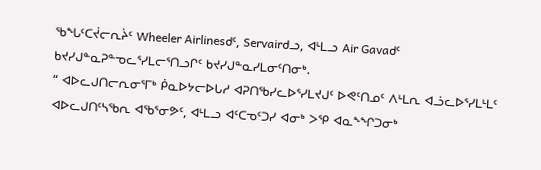ᖃᖓᑦᑕᔫᓕᕆᔩᑦ Wheeler Airlinesᑯᑦ, Servairᑯᓗ, ᐊᒻᒪᓗ Air Gavaᑯᑦ ᑲᔪᓯᒍᓐᓇᕈᓐᓀᓚᕐᓯᒪᓕᕐᑎᓗᒋᑦ ᑲᔪᓯᒍᓐᓇᓯᒪᓂᑦᑎᓂᒃ.
“ ᐊᐅᓚᒍᑎᓕᕆᓂᕐᒥᒃ ᑮᓇᐅᔭᓕᐅᒐᓱ ᐊᕈᑎᖃᓯᓚᐅᕐᓯᒪᔪᒍᑦ ᐅᕙᑦᑎᓄᑦ ᐱᒻᒪᕆ ᐊᓘᓚᐅᕐᓯᒪᒻᒪᑦ ᐊᐅᓚᒍᑎᑦᓴᖃᕆ ᐊᖃᕐᓂᕗᑦ, ᐊᒻᒪᓗ ᐊᑦᑕᓀᑦᑐᓯ ᐊᓂᒃ ᐳᕿ ᐊᓇᖕᖏᑐᓂᒃ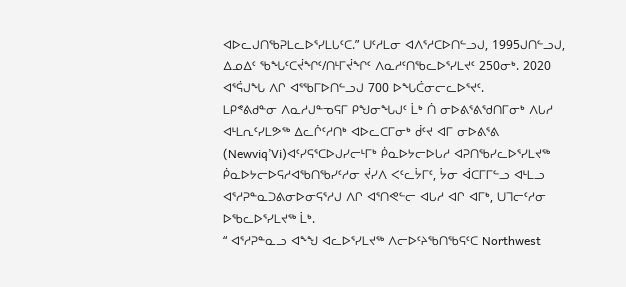ᐊᐅᓚᒍᑎᖃᕈᒪᓚᐅᕐᓯᒪᒐᑦᑕ.” ᑌᑦᓱᒪᓂ ᐊᐱᕐᓱᑕᐅᑎᓪᓗᒍ, 1995ᒍᑎᓪᓗᒍ, ᐃᓄᐃᑦ ᖃᖓᑦᑕᔫᖏᑦ/ᑎᒻᒥᔫᖏᑦ ᐱᓇᓱᑦᑎᖃᓚᐅᕐᓯᒪᔪᑦ 250ᓂᒃ. 2020 ᐊᕐᕌᒍᖓ ᐱᒋ ᐊᕐᖃᒥᐅᑎᓪᓗᒍ 700 ᐅᖓᑖᓂᓕᓚᐅᕐᔪᑦ.
ᒪᑭᕝᕕᑯᓐᓂ ᐱᓇᓱᒍᓐᓀᕋᒥ ᑭᖑᓂᖓᒍᑦ ᒫᒃ ᑏ ᓂᐅᕕᕐᕕᖁᑎᒥᓂᒃ ᐱᒐᓱ ᐊᒻᒪᕆᑦᓯᒪᕗᖅ ᐃᓚᒌᑦᓱᑎᒃ ᐊᐅᓚᑕᒥᓂᒃ ᑰᑦᔪ ᐊᒥ ᓂᐅᕕᕐᕕ (Newviq’Vi)ᐊᑦᓯᕋᕐᑕᐅᒍᓯᓕᒻᒥᒃ ᑮᓇᐅᔭᓕᐅᒐᓱ ᐊᕈᑎᖃᓯᓚᐅᕐᓯᒪᔪᖅ ᑮᓇᐅᔭᓕᐅᕋᓱᐊᖃᑎᖃᓯᑦᓱᓂ ᔫᓯᐱ ᐸᑦᓚᔮᒥᑦ, ᔮᓂ ᐋᑕᒥᒥᓪᓗ ᐊᒻᒪᓗ ᐊᕐᓱᕈᓐᓇᑐᕕᓂᐅᓂᕋᕐᓱᒍ ᐱᒋ ᐊᕐᑎᕙᓪᓕ ᐊᒐᓱ ᐊᒋ ᐊᒥᒃ, ᑌᒣᓕᑦᓱᓂ ᐅᖃᓚᐅᕐᓯᒪᔪᖅ ᒫᒃ.
“ ᐊᕐᓱᕈᓐᓇᓗ ᐊᖕᖑ ᐊᓚᐅᕐᓯᒪᔪᖅ ᐱᓕᐅᑦᔨᖃᑎᖃᕋᑦᑕ Northwest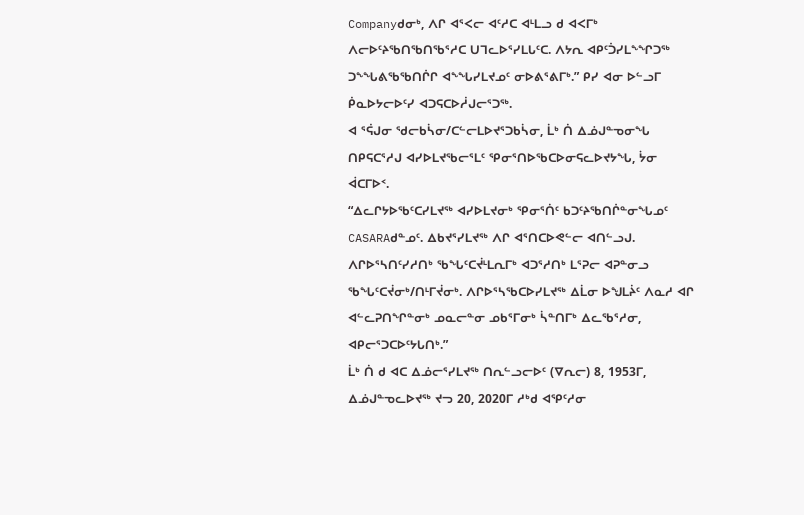Companyᑯᓂᒃ, ᐱᒋ ᐊᕐᐸᓕ ᐊᑦᓱᑕ ᐊᒻᒪᓗ ᑯ ᐊᐸᒥᒃ ᐱᓕᐅᑦᔨᖃᑎᖃᑎᖃᕐᓱᑕ ᑌᒣᓚᐅᕐᓯᒪᒐᑦᑕ. ᐱᔭᕆ ᐊᑭᑦᑑᓯᒪᖕᖏᑐᖅ ᑐᖕᖓᕕᖃᖃᑎᒌᒋ ᐊᖕᖓᓯᒪᔪᓄᑦ ᓂᐅᕕᕐᕕᒥᒃ.” ᑭᓯ ᐊᓂ ᐅᓪᓗᒥ ᑮᓇᐅᔭᓕᐅᑦᓯ ᐊᑐᕋᑕᐅᓲᒍᓕᕐᑐᖅ.
ᐊ ᕐᕌᒍᓂ ᖁᓕᑲᓵᓂ/ᑕᓪᓕᒪᐅᔪᕐᑐᑲᓵᓂ, ᒫᒃ ᑏ ᐃᓅᒍᓐᓀᓂᖓ ᑎᑭᕋᑕᕐᓱᒍ ᐊᓯᐅᒪᔪᖃᓕᕐᒪᑦ ᕿᓂᕐᑎᐅᖃᑕᐅᓂᕋᓚᐅᔪᔭᖓ, ᔮᓂ ᐋᑕᒥᐅᑉ.
“ᐃᓚᒋᔭᐅᖃᑦᑕᓯᒪᔪᖅ ᐊᓯᐅᒪᔪᓂᒃ ᕿᓂᕐᑏᑦ ᑲᑐᑦᔨᖃᑎᒌᓐᓂᖓᓄᑦ CASARAᑯᓐᓄᑦ. ᐃᑲᔪᕐᓯᒪᔪᖅ ᐱᒋ ᐊᕐᑎᑕᐅᕙᓪᓕ ᐊᑎᓪᓗᒍ. ᐱᒋᐅᕐᓴᑎᑦᓯᓱᑎᒃ ᖃᖓᑦᑕᔫᒻᒪᕆᒥᒃ ᐊᑐᕐᓱᑎᒃ ᒪᕐᕈᓕ ᐊᕈᓐᓂᓗ ᖃᖓᑦᑕᔫᓂᒃ/ᑎᒻᒥᔫᓂᒃ. ᐱᒋᐅᕐᓴᖃᑕᐅᓯᒪᔪᖅ ᐃᒫᓂ ᐅᖑᒪᔩᑦ ᐱᓇᓱ ᐊᒋ ᐊᓪᓚᕈᑎᖏᓐᓂᒃ ᓄᓇᓕᓐᓂ ᓄᑲᕐᒥᓂᒃ ᓵᓐᑎᒥᒃ ᐃᓚᖃᕐᓱᓂ, ᐊᑭᓕᕐᑐᑕᐅᑦᔭᒐᑎᒃ.”
ᒫᒃ ᑏ ᑯ ᐊᑕ ᐃᓅᓕᕐᓯᒪᔪᖅ ᑎᕆᓪᓗᓕᐅᑦ (ᐁᕆᓕ) 8, 1953ᒥ, ᐃᓅᒍᓐᓀᓚᐅᔪᖅ ᔪᓓ 20, 2020ᒥ ᓱᒃᑯ ᐊᕿᑦᓱᓂ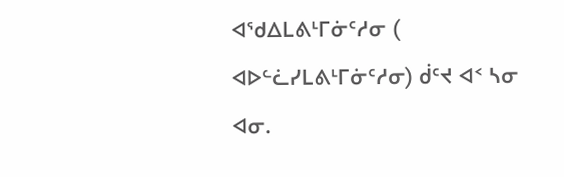ᐊᖁᐃᒪᕕᒻᒥᓃᑦᓱᓂ ( ᐊᐅᓪᓛᓯᒪᕕᒻᒥᓃᑦᓱᓂ) ᑰᑦᔪ ᐊᑉ ᓴᓂ ᐊᓂ.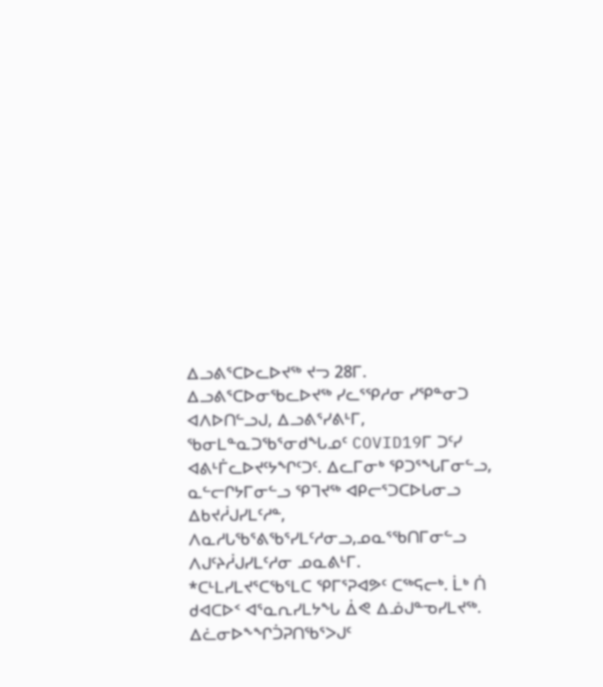ᐃᓗᕕᕐᑕᐅᓚᐅᔪᖅ ᔪᓓ 28ᒥ. ᐃᓗᕕᕐᑕᐅᓂᖃᓚᐅᔪᖅ ᓯᓚᕐᕿᓱᓂ ᓯᕿᓐᓂᑐ ᐊᐱᐅᑎᓪᓗᒍ, ᐃᓗᕕᕐᓯᕕᒻᒥ, ᖃᓂᒪᓐᓇᑐᖃᕐᓂᑯᖓᓄᑦ COVID19ᒥ ᑐᑦᓯ ᐊᕕᒻᒦᓚᐅᔪᑦᔭᖏᑦᑐᑦ. ᐃᓚᒥᓂᒃ ᕿᑐᕐᖓᒥᓂᓪᓗ, ᓇᓪᓕᒋᔭᒥᓂᓪᓗ ᕿᒣᔪᖅ ᐊᑭᓕᕐᑐᑕᐅᒐᓂᓗ ᐃᑲᔪᓲᒍᓯᒪᑦᓱᓐ, ᐱᓇᓱᒐᖃᕐᕕᖃᕐᓯᒪᑦᓱᓂᓗ,ᓄᓇᕐᖃᑎᒥᓂᓪᓗ ᐱᒍᑦᔨᓲᒍᓯᒪᑦᓱᓂ ᓄᓇᕕᒻᒥ.
*ᑕᒻᒪᓯᒪᔪᕐᑕᖃᕐᒪᑕ ᕿᒥᕐᕈᐊᕗᑦ ᑕᖅᕋᓕᒃ. ᒫᒃ ᑏ ᑯᐊᑕᐅᑉ ᐊᕐᓇᕆᓯᒪᔭᖓ ᐄᕙ ᐃᓅᒍᓐᓀᓯᒪᔪᖅ. ᐃᓛᓂᐅᖕᖏᑑᕈᑎᖃᕐᐳᒍᑦ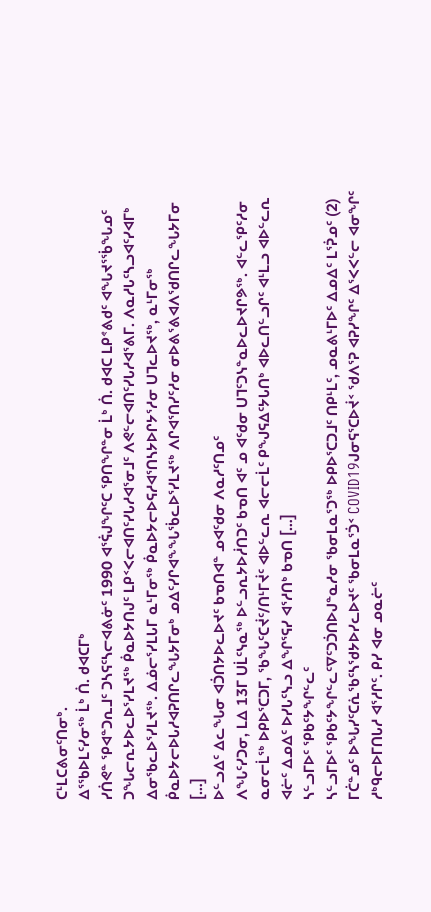ᑕᒻᒪᑕᕕᓂᑦᑎᓂᒃ.
ᐃᕐᖃᐅᒪᑦᓯᓂᖅ ᒫᒃ ᑏ. ᑯᐊᑕᒥᒃ
ᓯᑏᕙᓐ ᕿᐊᓐᑐᕆᒧᑦ ᑐᓴᕋᑦᓴᓕᐊᕕᓃᑦ 1990 ᐊᕐᕌᒍᖏᑦᑕ ᕿᑎᖏᓐᓂ ᒫᒃ ᑏ. ᑯᐊᑕ ᒪᑭᕝᕕᑯᑦ ᐊᖓᔪᕐᖄᖓᓄᑦ ᑐᖓᓕᕆᔭᐅᓚᐅᕐᓯᒪᔪᖅ ᑮᓇᐅᔭᑎᒍᑦ ᒪᑭᑉᐸᓕᐊᑎᑦᓯᒐᓱᐊᕐᓂᒧᑦ ᐱᕙᓪᓕᐊᑎᑦᓯᒐᓱᐊᕐᕕᒥ. ᐱᓇᓱᒐᑦᓴᓗᐊᑦᓯᐊᒥᒃ ᐃᓂᖃᓚᐅᕐᓯᒪᔪᖅ. ᐃᓅᓕᕐᓯᒪᒐᒥ ᓇᒻᒥᓂᖅ ᑮᓇᐅᔭᓕᐅᕋᓱᐊᕐᑎᓴᔭᐅᒋᔭᕐᓱᓂ ᑌᒣᓚᐅᔪᖅ, ᓇᒻᒥᓂᖅ ᑮᓇᐅᔭᓕᐅᒐᓱᐊᕈᑎᒋᓚᖓᔭᒥᓂᒃ ᓄᐃᑦᓯᒋᐊᖕᖓᖄᓚᐅᕐᓯᒪᔪᖅ ᐱᒋᐊᕐᑎᓯᑦᓱᓂ ᓂᐅᕕᕐᕕᐊᐱᖁᑎᒋᓚᖓᔭᒥᓂ […]
ᐅᓪᓗᐃᑦ ᐃᓚᖓᓂ ᐊᑑᑎᔭᐅᓚᐅᔪᑦ ᑲᓀᑎᐊᓐ ᓄᐊᑦᑯᓂ ᐱᓇᓱᑦᑎᓄᑦ
ᐱᖓᑦᓯᑐᓂ, ᒪᐃ 13ᒥ ᑌᒫᑦᓭᓇᖅ ᐅᓪᓗᕆᔭᐅᓲᑎᑐᑦ ᑲᓀᑎ ᐊᑦ ᓄ ᐊᑦᑯᓂ ᑌᒣᑦᑐᓭᓐᓇᐅᓚᐅᔪᒋᕗᖅ. ᐊᓪᓚᕿᑦᓱᓂ ᓇᓂᓕᒫᖅ ᐅᑭᐅᕐᑕᑐᒥ, ᖃᖓᑦᑕᔫᑦ/ᑎᒻᒥᔫᑦ ᐊᐅᓪᓚᕆ ᐊᓕᓕᒫᑦ ᑭᖑᕋᐃᑦᔭᒐᑎᒃ ᐊᐅᓚᑎᓪᓗᒋᑦ ᐊᒻᒪᓗ ᐊᐅᓪᓚᕆ ᐊᓖᑦ ᐃᓄᐃᑦ ᐅᓯᒐᑦᓭᓗ ᐃᖏᕐᕋᓯ ᐊᕐᓱᑎᒃ ᑲᓀᑎ […]
ᓴᓪᓗᒥᐅᑦ ᕿᑲᑦᔭᖏᓪᓚᑦ
ᓴᓪᓗᒥᐅᑦ ᕿᑲᑦᔭᖏᓪᓚᑦᐁᑦᑐᑑᑎᐅᒍᓐᓇᓱᓂ ᖃᓂᒪᓇᕐᑐᖅ ᐅᑭᐅᕐᑕᑐᒧᑦ ᑎᑭᒻᒪᑦ, ᓄᓇᕕᒻᒥᐅᑦ ᐃᓄᐃᑦ ᒪᕐᕉᓄᑦ (2) ᒥᑖᓐᓄᑦ ᐅᖓᓯᑦᑕᕇᖃᑦᓴᖁᔭᐅᓯᓚᐅᔪᑦ ᖃᓂᒪᓇᕐᑑᑉ COVID19ᒍᓂᕋᕐᑕᐅᔫᑉ ᖁᐱᕐᕈ ᐊᕈᓯᖏᑦ ᐃᕐᐸᐸᓪᓕ ᐊᓂᖏᑦ ᓱᒃᑫᓕᐅᒥᑎᒐᓱ ᐊᕐᓱᒋᑦ. ᑭᓯ ᐊᓂ ᓄᓇᓖᑦ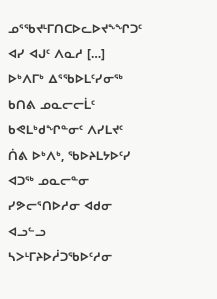ᓄᕐᖃᔪᒻᒥᑎᑕᐅᓚᐅᔪᖕᖏᑐᑦ ᐊᓯ ᐊᒍᑦ ᐱᓇᓱ […]
ᐅᒃᐱᒥᒃ ᐃᕐᖃᐅᒪᑦᓯᓂᖅ
ᑲᑎᕕ ᓄᓇᓕᓕᒫᑦ ᑲᕙᒪᒃᑯᖏᓐᓂᑦ ᐱᓯᒪᔪᑦ ᑏᕕ ᐅᒃᐱᒃ, ᖃᐅᔨᒪᔭᐅᑦᓯ ᐊᑐᖅ ᓄᓇᓕᓐᓂ ᓯᕗᓕᕐᑎᐅᓱᓂ ᐊᑯᓂ ᐊᓗᓪᓗ ᓴᐳᒻᒥᔨᐅᓲᑐᖃᐅᑦᓱᓂ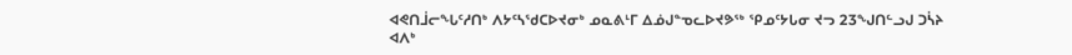ᐊᕙᑎᒨᓕᖓᑦᓱᑎᒃ ᐱᔭᑦᓴᖁᑕᐅᔪᓂᒃ ᓄᓇᕕᒻᒥ ᐃᓅᒍᓐᓀᓚᐅᔪᕗᖅ ᕿᓄᑦᔭᒐᓂ ᔪᓓ 23ᖑᑎᓪᓗᒍ ᑐᓵᔨ ᐊᐱᒃ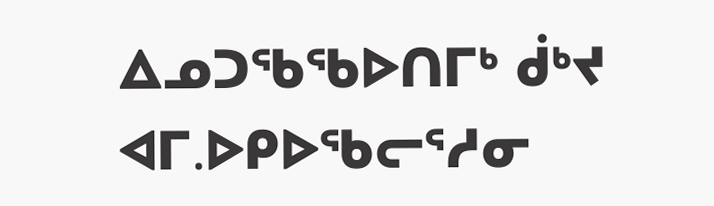ᐃᓄᑐᖃᖃᐅᑎᒥᒃ ᑰᒃᔪ ᐊᒥ.ᐅᑭᐅᖃᓕᕐᓱᓂ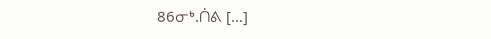86ᓂᒃ.ᑏᕕ […]